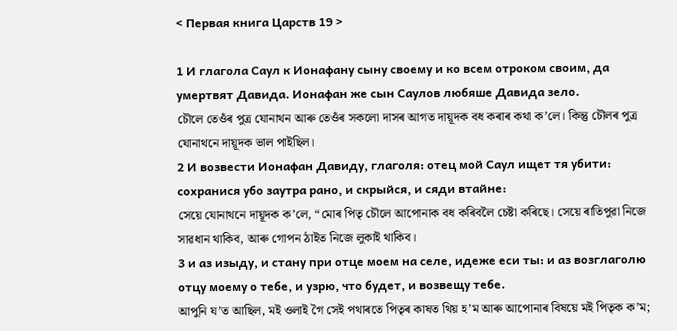< Первая книга Царств 19 >

1 И глагола Саул к Ионафану сыну своему и ко всем отроком своим, да умертвят Давида. Ионафан же сын Саулов любяше Давида зело.
চৌলে তেওঁৰ পুত্ৰ যোনাথন আৰু তেওঁৰ সকলো দাসৰ আগত দায়ূদক বধ কৰাৰ কথা ক’লে। কিন্তু চৌলৰ পুত্ৰ যোনাথনে দায়ূদক ভাল পাইছিল।
2 И возвести Ионафан Давиду, глаголя: отец мой Саул ищет тя убити: сохранися убо заутра рано, и скрыйся, и сяди втайне:
সেয়ে যোনাথনে দায়ূদক ক’লে, “মোৰ পিতৃ চৌলে আপোনাক বধ কৰিবলৈ চেষ্টা কৰিছে। সেয়ে ৰাতিপুৱা নিজে সাৱধান থাকিব, আৰু গোপন ঠাইত নিজে লুকাই থাকিব।
3 и аз изыду, и стану при отце моем на селе, идеже еси ты: и аз возглаголю отцу моему о тебе, и узрю, что будет, и возвещу тебе.
আপুনি য’ত আছিল, মই ওলাই গৈ সেই পথাৰতে পিতৃৰ কাষত থিয় হ’ম আৰু আপোনাৰ বিষয়ে মই পিতৃক ক’ম;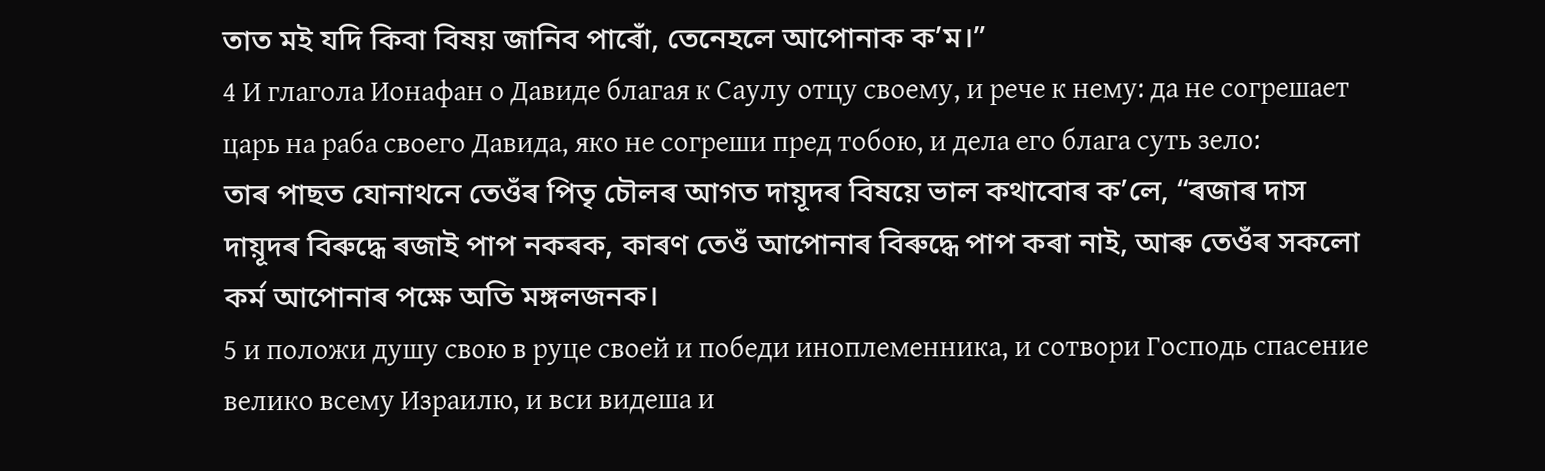তাত মই যদি কিবা বিষয় জানিব পাৰোঁ, তেনেহলে আপোনাক ক’ম।”
4 И глагола Ионафан о Давиде благая к Саулу отцу своему, и рече к нему: да не согрешает царь на раба своего Давида, яко не согреши пред тобою, и дела его блага суть зело:
তাৰ পাছত যোনাথনে তেওঁৰ পিতৃ চৌলৰ আগত দায়ূদৰ বিষয়ে ভাল কথাবোৰ ক’লে, “ৰজাৰ দাস দায়ূদৰ বিৰুদ্ধে ৰজাই পাপ নকৰক, কাৰণ তেওঁ আপোনাৰ বিৰুদ্ধে পাপ কৰা নাই, আৰু তেওঁৰ সকলো কৰ্ম আপোনাৰ পক্ষে অতি মঙ্গলজনক।
5 и положи душу свою в руце своей и победи иноплеменника, и сотвори Господь спасение велико всему Израилю, и вси видеша и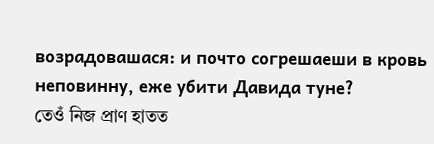возрадовашася: и почто согрешаеши в кровь неповинну, еже убити Давида туне?
তেওঁ নিজ প্ৰাণ হাতত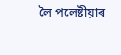লৈ পলেষ্টীয়াৰ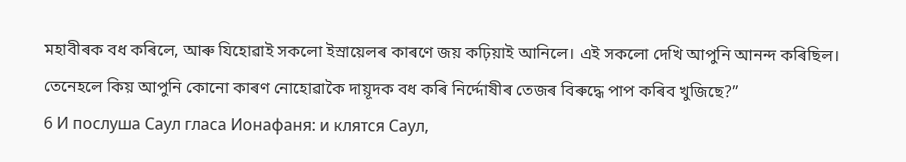মহাবীৰক বধ কৰিলে, আৰু যিহোৱাই সকলো ইস্ৰায়েলৰ কাৰণে জয় কঢ়িয়াই আনিলে। এই সকলো দেখি আপুনি আনন্দ কৰিছিল। তেনেহলে কিয় আপুনি কোনো কাৰণ নোহোৱাকৈ দায়ূদক বধ কৰি নিৰ্দ্দোষীৰ তেজৰ বিৰুদ্ধে পাপ কৰিব খুজিছে?”
6 И послуша Саул гласа Ионафаня: и клятся Саул,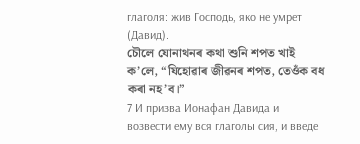глаголя: жив Господь, яко не умрет (Давид).
চৌলে যোনাথনৰ কথা শুনি শপত খাই ক’লে, “যিহোৱাৰ জীৱনৰ শপত, তেওঁক বধ কৰা নহ’ব।”
7 И призва Ионафан Давида и возвести ему вся глаголы сия, и введе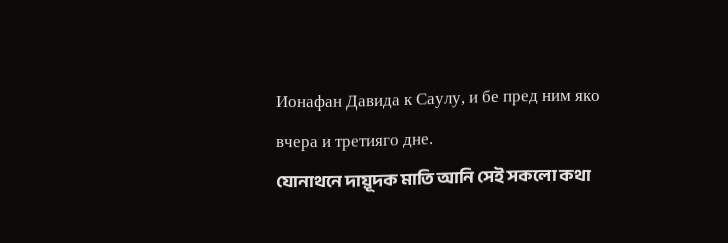Ионафан Давида к Саулу, и бе пред ним яко вчера и третияго дне.
যোনাথনে দায়ূদক মাতি আনি সেই সকলো কথা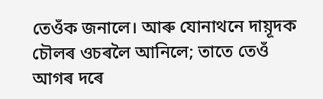তেওঁক জনালে। আৰু যোনাথনে দায়ূদক চৌলৰ ওচৰলৈ আনিলে; তাতে তেওঁ আগৰ দৰে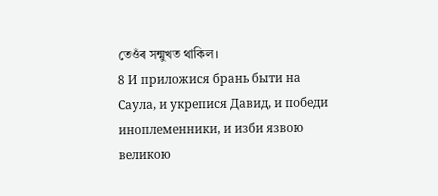তেওঁৰ সন্মুখত থাকিল।
8 И приложися брань быти на Саула, и укрепися Давид, и победи иноплеменники, и изби язвою великою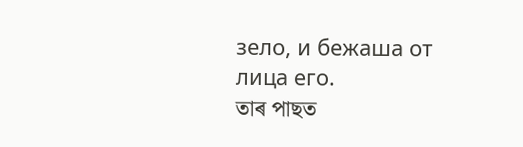зело, и бежаша от лица его.
তাৰ পাছত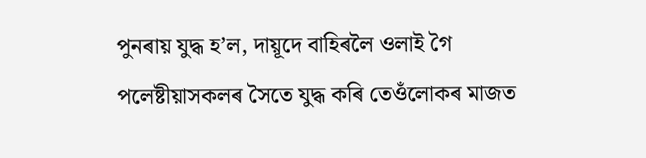পুনৰায় যুদ্ধ হ’ল, দায়ূদে বাহিৰলৈ ওলাই গৈ পলেষ্টীয়াসকলৰ সৈতে যুদ্ধ কৰি তেওঁলোকৰ মাজত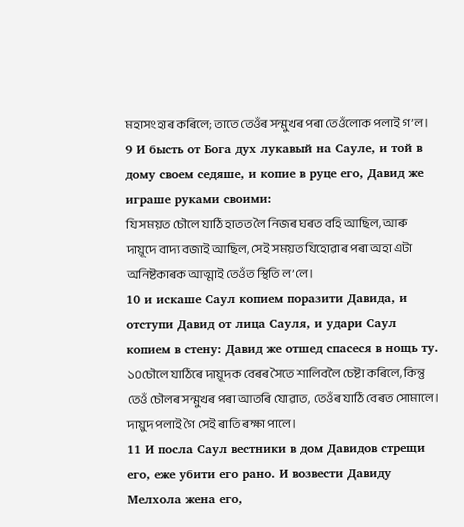মহাসংহাৰ কৰিলে; তাতে তেওঁৰ সন্মুখৰ পৰা তেওঁলোক পলাই গ’ল।
9 И бысть от Бога дух лукавый на Сауле, и той в дому своем седяше, и копие в руце его, Давид же играше руками своими:
যি সময়ত চৌলে যাঠি হাতত লৈ নিজৰ ঘৰত বহি আছিল, আৰু দায়ূদে বাদ্য বজাই আছিল, সেই সময়ত যিহোৱাৰ পৰা অহা এটা অনিষ্টকাৰক আত্মাই তেওঁত স্থিতি ল’লে।
10 и искаше Саул копием поразити Давида, и отступи Давид от лица Сауля, и удари Саул копием в стену: Давид же отшед спасеся в нощь ту.
১০চৌলে যাঠিৰে দায়ূদক বেৰৰ সৈতে শালিবলৈ চেষ্টা কৰিলে, কিন্তু তেওঁ চৌলৰ সন্মুখৰ পৰা আতৰি যোৱাত, তেওঁৰ যাঠি বেৰত সোমালে। দায়ুদ পলাই গৈ সেই ৰাতি ৰক্ষা পালে।
11 И посла Саул вестники в дом Давидов стрещи его, еже убити его рано. И возвести Давиду Мелхола жена его,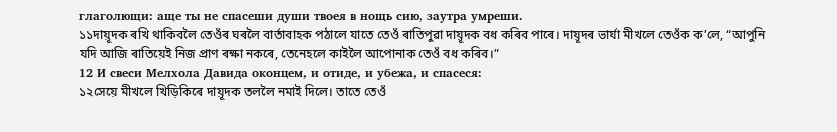глаголющи: аще ты не спасеши души твоея в нощь сию, заутра умреши.
১১দায়ূদক ৰখি থাকিবলৈ তেওঁৰ ঘৰলৈ বাৰ্তাবাহক পঠালে যাতে তেওঁ ৰাতিপুৱা দায়ূদক বধ কৰিব পাৰে। দায়ূদৰ ভাৰ্যা মীখলে তেওঁক ক’লে, “আপুনি যদি আজি ৰাতিয়েই নিজ প্ৰাণ ৰক্ষা নকৰে, তেনেহলে কাইলৈ আপোনাক তেওঁ বধ কৰিব।”
12 И свеси Мелхола Давида оконцем, и отиде, и убежа, и спасеся:
১২সেয়ে মীখলে খিড়িকিৰে দায়ূদক তললৈ নমাই দিলে। তাতে তেওঁ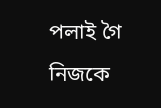পলাই গৈ নিজকে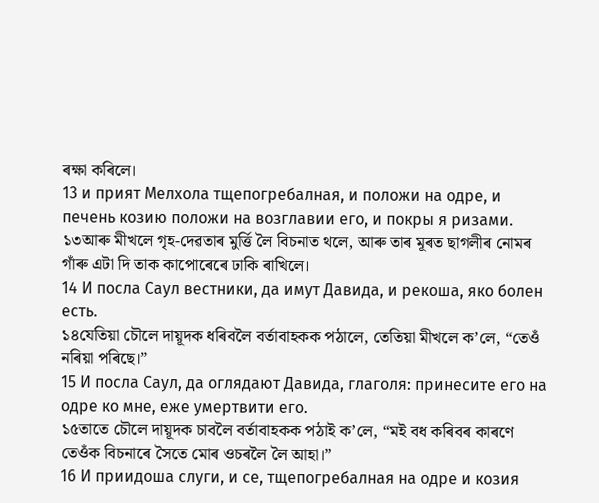ৰক্ষা কৰিলে।
13 и прият Мелхола тщепогребалная, и положи на одре, и печень козию положи на возглавии его, и покры я ризами.
১৩আৰু মীখলে গৃহ-দেৱতাৰ মুৰ্ত্তি লৈ বিচনাত থলে, আৰু তাৰ মূৰত ছাগলীৰ নোমৰ গাঁৰু এটা দি তাক কাপোৰেৰে ঢাকি ৰাখিলে।
14 И посла Саул вестники, да имут Давида, и рекоша, яко болен есть.
১৪যেতিয়া চৌলে দায়ূদক ধৰিবলৈ বৰ্তাবাহকক পঠালে, তেতিয়া মীখলে ক’লে, “তেওঁ নৰিয়া পৰিছে।”
15 И посла Саул, да оглядают Давида, глаголя: принесите его на одре ко мне, еже умертвити его.
১৫তাতে চৌলে দায়ূদক চাবলৈ বৰ্তাবাহকক পঠাই ক’লে, “মই বধ কৰিবৰ কাৰণে তেওঁক বিচনাৰে সৈতে মোৰ ওচৰলৈ লৈ আহা।”
16 И приидоша слуги, и се, тщепогребалная на одре и козия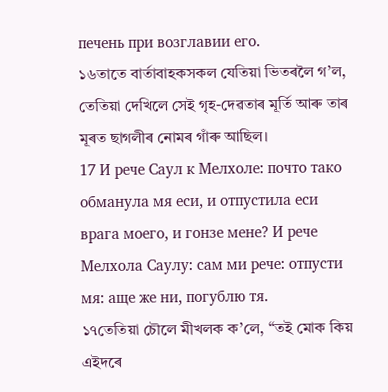печень при возглавии его.
১৬তাতে বাৰ্তাবাহকসকল যেতিয়া ভিতৰলৈ গ’ল, তেতিয়া দেখিলে সেই গৃহ-দেৱতাৰ মূৰ্তি আৰু তাৰ মূৰত ছাগলীৰ নোমৰ গাঁৰু আছিল।
17 И рече Саул к Мелхоле: почто тако обманула мя еси, и отпустила еси врага моего, и гонзе мене? И рече Мелхола Саулу: сам ми рече: отпусти мя: аще же ни, погублю тя.
১৭তেতিয়া চৌলে মীখলক ক’লে, “তই মোক কিয় এইদৰে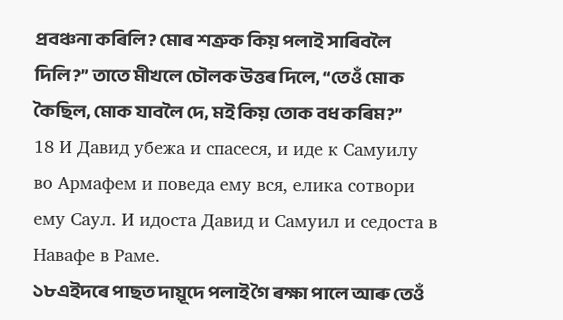প্ৰবঞ্চনা কৰিলি? মোৰ শত্ৰুক কিয় পলাই সাৰিবলৈ দিলি?” তাতে মীখলে চৌলক উত্তৰ দিলে, “তেওঁ মোক কৈছিল, মোক যাবলৈ দে, মই কিয় তোক বধ কৰিম?”
18 И Давид убежа и спасеся, и иде к Самуилу во Армафем и поведа ему вся, елика сотвори ему Саул. И идоста Давид и Самуил и седоста в Навафе в Раме.
১৮এইদৰে পাছত দায়ূদে পলাই গৈ ৰক্ষা পালে আৰু তেওঁ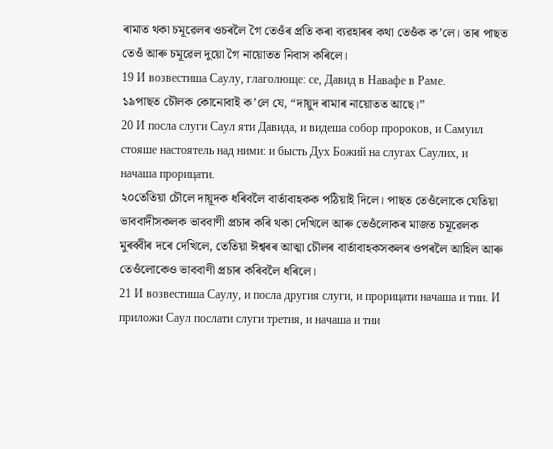ৰামাত থকা চমূৱেলৰ ওচৰলৈ গৈ তেওঁৰ প্ৰতি কৰা ব্যৱহাৰৰ কথা তেওঁক ক’লে। তাৰ পাছত তেওঁ আৰু চমূৱেল দুয়ো গৈ নায়োতত নিবাস কৰিলে।
19 И возвестиша Саулу, глаголюще: се, Давид в Навафе в Раме.
১৯পাছত চৌলক কোনোবাই ক’লে যে, “দায়ুদ ৰামাৰ নায়োতত আছে।”
20 И посла слуги Саул яти Давида, и видеша собор пророков, и Самуил стояше настоятель над ними: и бысть Дух Божий на слугах Саулих, и начаша прорицати.
২০তেতিয়া চৌলে দায়ূদক ধৰিবলৈ বাৰ্তাবাহকক পঠিয়াই দিলে। পাছত তেওঁলোকে যেতিয়া ভাববাদীসকলক ভাববাণী প্ৰচাৰ কৰি থকা দেখিলে আৰু তেওঁলোকৰ মাজত চমূৱেলক মুৰব্বীৰ দৰে দেখিলে, তেতিয়া ঈশ্বৰৰ আত্মা চৌলৰ বাৰ্তাবাহকসকলৰ ওপৰলৈ আহিল আৰু তেওঁলোকেও ভাববাণী প্ৰচাৰ কৰিবলৈ ধৰিলে।
21 И возвестиша Саулу, и посла другия слуги, и прорицати начаша и тии. И приложи Саул послати слуги третия, и начаша и тии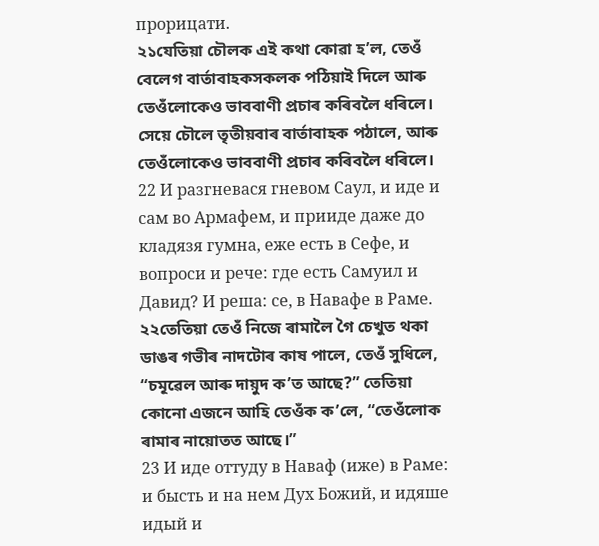прорицати.
২১যেতিয়া চৌলক এই কথা কোৱা হ’ল, তেওঁ বেলেগ বাৰ্তাবাহকসকলক পঠিয়াই দিলে আৰু তেওঁলোকেও ভাববাণী প্ৰচাৰ কৰিবলৈ ধৰিলে। সেয়ে চৌলে তৃতীয়বাৰ বাৰ্তাবাহক পঠালে, আৰু তেওঁলোকেও ভাববাণী প্ৰচাৰ কৰিবলৈ ধৰিলে।
22 И разгневася гневом Саул, и иде и сам во Армафем, и прииде даже до кладязя гумна, еже есть в Сефе, и вопроси и рече: где есть Самуил и Давид? И реша: се, в Навафе в Раме.
২২তেতিয়া তেওঁ নিজে ৰামালৈ গৈ চেখুত থকা ডাঙৰ গভীৰ নাদটোৰ কাষ পালে, তেওঁ সুধিলে, “চমূৱেল আৰু দায়ুদ ক’ত আছে?” তেতিয়া কোনো এজনে আহি তেওঁক ক’লে, “তেওঁলোক ৰামাৰ নায়োতত আছে।”
23 И иде оттуду в Наваф (иже) в Раме: и бысть и на нем Дух Божий, и идяше идый и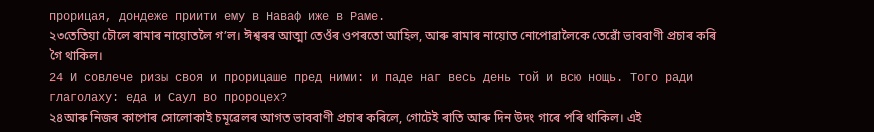прорицая, дондеже приити ему в Наваф иже в Раме.
২৩তেতিয়া চৌলে ৰামাৰ নায়োতলৈ গ’ল। ঈশ্বৰৰ আত্মা তেওঁৰ ওপৰতো আহিল, আৰু ৰামাৰ নায়োত নোপোৱালৈকে তেৱোঁ ভাববাণী প্ৰচাৰ কৰি গৈ থাকিল।
24 И совлече ризы своя и прорицаше пред ними: и паде наг весь день той и всю нощь. Того ради глаголаху: еда и Саул во пророцех?
২৪আৰু নিজৰ কাপোৰ সোলোকাই চমূৱেলৰ আগত ভাববাণী প্ৰচাৰ কৰিলে, গোটেই ৰাতি আৰু দিন উদং গাৰে পৰি থাকিল। এই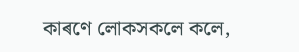কাৰণে লোকসকলে কলে,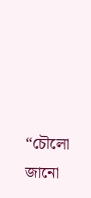“চৌলো জানো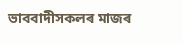ভাববাদীসকলৰ মাজৰ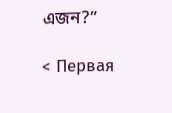এজন?”

< Первая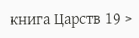книга Царств 19 >